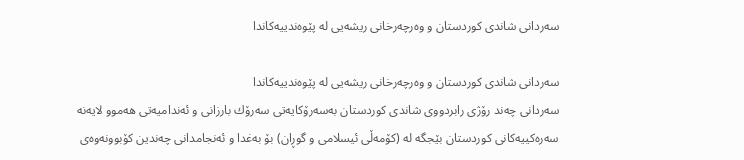سه‌ردانی شاندی كوردستان و وه‌رچه‌رخانی ریشه‌یی له‌ پێوه‌ندییه‌كاندا

سه‌ردانی شاندی كوردستان و وه‌رچه‌رخانی ریشه‌یی له‌ پێوه‌ندییه‌كاندا
سه‌ردانی چه‌ند رۆژی رابردووی شاندی كوردستان به‌سه‌رۆكایه‌تی سه‌رۆك بارزانی و ئه‌ندامیه‌تی هه‌موو لایه‌نه‌ سه‌ره‌كییه‌كانی كوردستان بێجگه‌ له‌ (كۆمه‌ڵی ئیسلامی و گوڕان) بۆ به‌غدا و ئه‌نجامدانی چه‌ندین كۆبوونه‌وه‌ی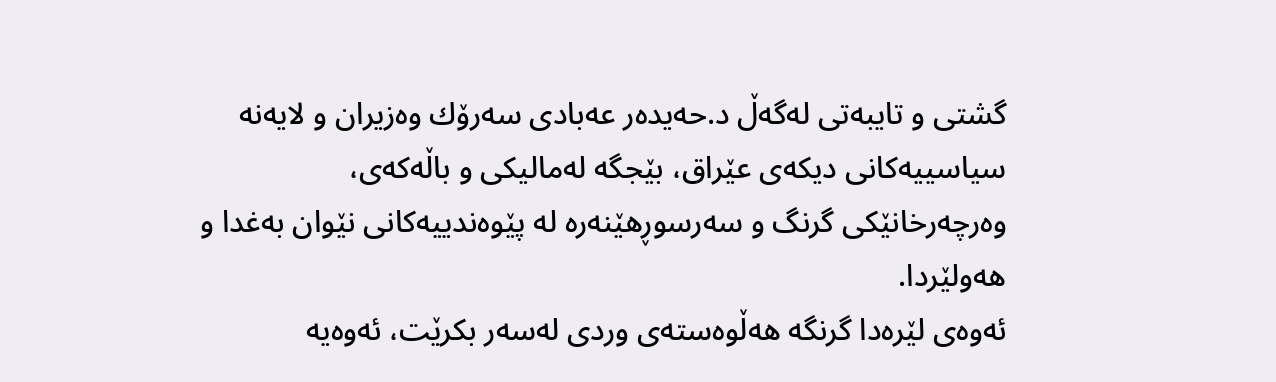گشتی و تایبه‌تی له‌گه‌ڵ د.حه‌یده‌ر عه‌بادی سه‌رۆك وه‌زیران و لایه‌نه‌ سیاسییه‌كانی دیكه‌ی عێراق، بێجگه‌ له‌مالیكی و باڵه‌كه‌ی، وه‌رچه‌رخانێكی گرنگ و سه‌رسوڕهێنه‌ره‌ له‌ پێوه‌ندییه‌كانی نێوان به‌غدا و هه‌ولێردا.
ئه‌وه‌ی لێره‌دا گرنگه‌ هه‌ڵوه‌سته‌ی وردی له‌سه‌ر بكرێت، ئه‌وه‌یه‌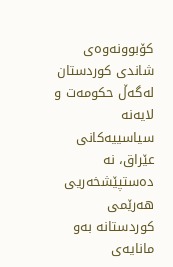كۆبوونه‌وه‌ی شاندی كوردستان له‌گه‌ڵ حكومه‌ت و لایه‌نه‌ سیاسییه‌كانی عێراق، نه‌ ده‌ستپێشخه‌ریی هه‌رێمی كوردستانه‌ به‌و مانایه‌ی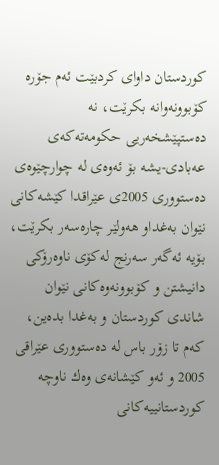كوردستان داوای كردبێت ئه‌م جۆره‌ كۆبوونه‌وانه‌ بكرێت، نه‌ ده‌ستپێشخه‌ریی حكومه‌ته‌كه‌ی عه‌بادی-یشه‌ بۆ ئه‌وه‌ی له‌ چوارچێوه‌ی ده‌ستووری 2005ی عێراقدا كێشه‌كانی نێوان به‌غداو هه‌ولێر چاره‌سه‌ر بكرێت، بۆیه‌ ئه‌گه‌ر سه‌رنج له‌كۆی ناوه‌رۆكی دانیشتن و كۆبوونه‌وه‌كانی نێوان شاندی كوردستان و به‌غدا بده‌ین، كه‌م تا زۆر باس له‌ ده‌ستووری عێراقی 2005 و ئه‌و كێشانه‌ی وه‌ك ناوچه‌ كوردستانییه‌كانی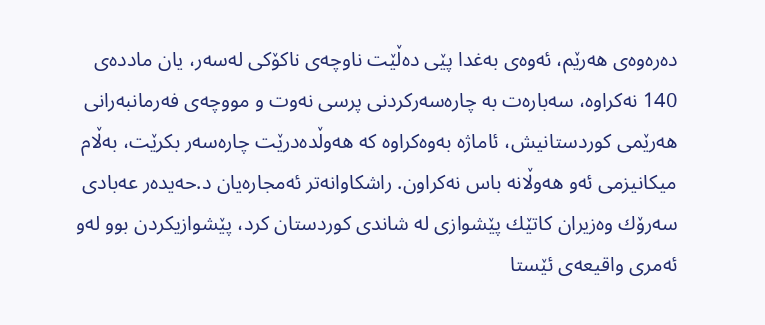ده‌ره‌وه‌ی هه‌رێم، ئه‌وه‌ی به‌غدا پێی ده‌ڵێت ناوچه‌ی ناكۆكی له‌سه‌ر، یان مادده‌ی 140 نه‌كراوه‌، سه‌باره‌ت به‌ چاره‌سه‌ركردنی پرسی نه‌وت و مووچه‌ی فه‌رمانبه‌رانی هه‌رێمی كوردستانیش، ئاماژه‌ به‌وه‌كراوه‌ كه‌ هه‌وڵده‌درێت چاره‌سه‌ر بكرێت، به‌ڵام میكانیزمی ئه‌و هه‌وڵانه‌ باس نه‌كراون. راشكاوانه‌تر ئه‌مجاره‌یان د.حه‌یده‌ر عه‌بادی سه‌رۆك وه‌زیران كاتێك پێشوازی له‌ شاندی كوردستان كرد، پێشوازیكردن بوو له‌و ئه‌مری واقیعه‌ی ئێستا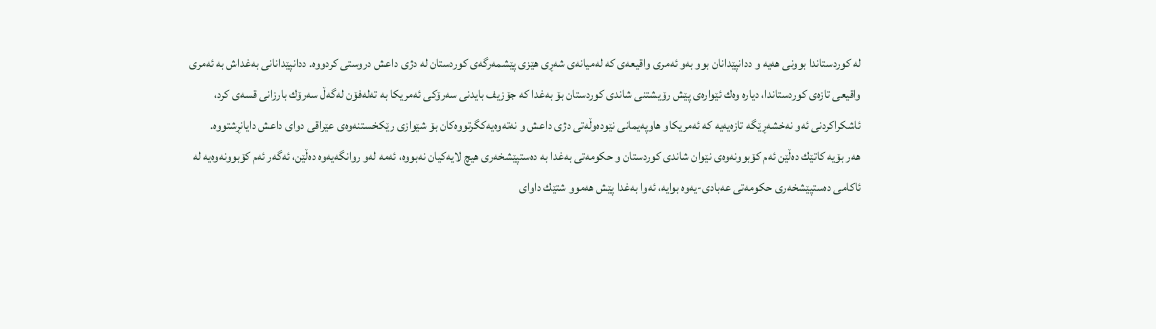له‌ كوردستاندا بوونی هه‌یه‌ و ددانپێدانان بوو به‌و ئه‌مری واقیعه‌ی كه‌ له‌میانه‌ی شه‌ڕی هێزی پێشمه‌رگه‌ی كوردستان له‌ دژی داعش دروستی كردووه‌. ددانپێدانانی به‌غداش به‌ ئه‌مری واقیعی تازه‌ی كوردستاندا، دیاره‌ وه‌ك ئێواره‌ی پێش رۆیشتنی شاندی كوردستان بۆ به‌غدا كه‌ جۆزیف بایدنی سه‌رۆكی ئه‌مریكا به‌ ته‌له‌فۆن له‌گه‌ڵ سه‌رۆك بارزانی قسه‌ی كرد، ئاشكراكردنی ئه‌و نه‌خشه‌ڕێگه‌ تازه‌یه‌یه‌ كه‌ ئه‌مریكاو هاوپه‌یمانی نێوده‌وڵه‌تی دژی داعش و نه‌ته‌وه‌یه‌كگرتووه‌كان بۆ شێوازی رێكخستنه‌وه‌ی عێراقی دوای داعش دایانڕشتووه‌.
هه‌ر بۆیه‌ كاتێك ده‌ڵێن ئه‌م كۆبوونه‌وه‌ی نێوان شاندی كوردستان و حكومه‌تی به‌غدا به‌ ده‌ستپێشخه‌ری هیچ لایه‌كیان نه‌بووه‌، ئه‌مه‌ له‌و روانگه‌یه‌وه‌ ده‌ڵێن، ئه‌گه‌ر ئه‌م كۆبوونه‌وه‌یه‌ له‌ ئاكامی ده‌ستپێشخه‌ری حكومه‌تی عه‌بادی-یه‌وه‌ بوایه‌، ئه‌وا به‌غدا پێش هه‌موو شتێك داوای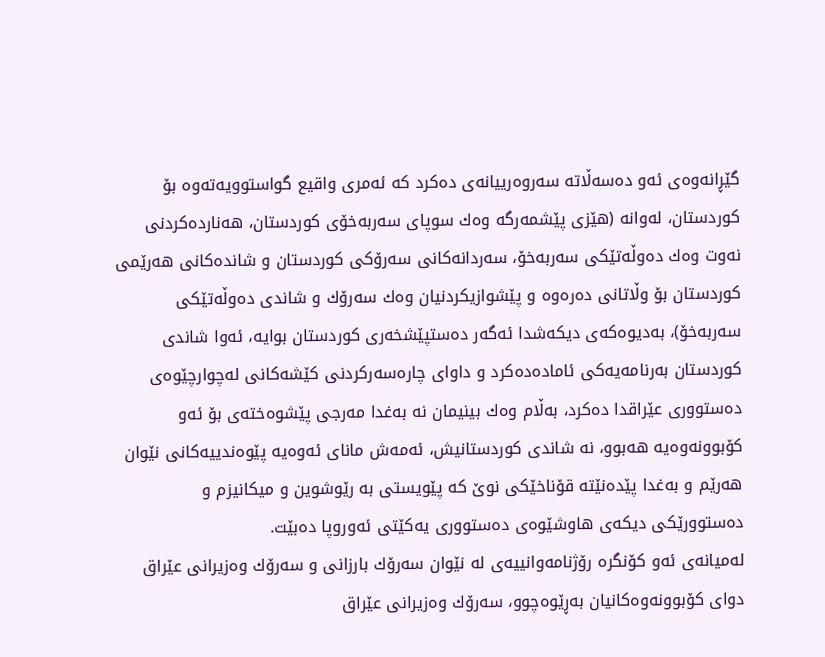گێڕانه‌وه‌ی ئه‌و ده‌سه‌ڵاته‌ سه‌روه‌رییانه‌ی ده‌كرد كه‌ ئه‌مری واقیع گواستوویه‌ته‌وه‌ بۆ كوردستان، له‌وانه‌ (هێزی پێشمه‌رگه‌ وه‌ك سوپای سه‌ربه‌خۆی كوردستان، هه‌نارده‌كردنی نه‌وت وه‌ك ده‌وڵه‌تێكی سه‌ربه‌خۆ، سه‌ردانه‌كانی سه‌رۆكی كوردستان و شانده‌كانی هه‌رێمی كوردستان بۆ وڵاتانی ده‌ره‌وه‌ و پێشوازیكردنیان وه‌ك سه‌رۆك و شاندی ده‌وڵه‌تێكی سه‌ربه‌خۆ)، به‌دیوه‌كه‌ی دیكه‌شدا ئه‌گه‌ر ده‌ستپێشخه‌ری كوردستان بوایه‌، ئه‌وا شاندی كوردستان به‌رنامه‌یه‌كی ئاماده‌ده‌كرد و داوای چاره‌سه‌ركردنی كێشه‌كانی له‌چوارچێوه‌ی ده‌ستووری عێراقدا ده‌كرد، به‌ڵام وه‌ك بینیمان نه‌ به‌غدا مه‌رجی پێشوه‌خته‌ی بۆ ئه‌و كۆبوونه‌وه‌یه‌ هه‌بوو، نه‌ شاندی كوردستانیش، ئه‌مه‌ش مانای ئه‌وه‌یه‌ پێوه‌ندییه‌كانی نێوان هه‌رێم و به‌غدا پێده‌نێته‌ قۆناخێكی نوێ كه‌ پێویستی به‌ رێوشوین و میكانیزم و ده‌ستوورێكی دیكه‌ی هاوشێوه‌ی ده‌ستووری یه‌كێتی ئه‌وروپا ده‌بێت.
له‌میانه‌ی ئه‌و كۆنگره‌ رۆژنامه‌وانییه‌ی له‌ نێوان سه‌رۆك بارزانی و سه‌رۆك وه‌زیرانی عێراق دوای كۆبوونه‌وه‌كانیان به‌ڕێوه‌چوو، سه‌رۆك وه‌زیرانی عێراق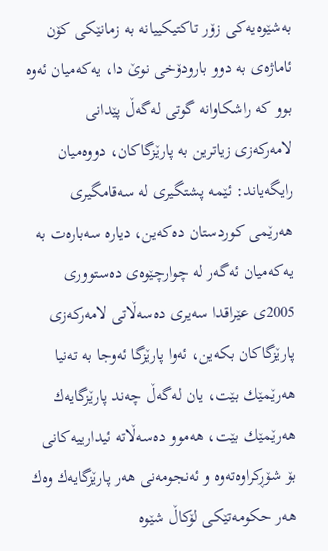به‌شێوه‌یه‌كی زۆر تاكتیكییانه‌ به‌ زمانێكی كۆن ئاماژه‌ی به‌ دوو بارودۆخی نوێ دا، یه‌كه‌میان ئه‌وه‌ بوو كه‌ راشكاوانه‌ گوتی له‌گه‌ڵ پێدانی لامه‌ركه‌زی زیاترین به‌ پارێزگاكان، دووه‌میان رایگه‌یاند: ئێمه‌ پشتگیری له‌ سه‌قامگیری هه‌رێمی كوردستان ده‌كه‌ین، دیاره‌ سه‌باره‌ت به‌ یه‌كه‌میان ئه‌گه‌ر له‌ چوارچێوه‌ی ده‌ستووری 2005ی عێراقدا سه‌یری ده‌سه‌ڵاتی لامه‌ركه‌زی پارێزگاكان بكه‌ین، ئه‌وا پارێزگا ئه‌وجا به‌ ته‌نیا هه‌رێمێك بێت، یان له‌گه‌ڵ چه‌ند پارێزگایه‌ك هه‌رێمێك بێت، هه‌موو ده‌سه‌ڵاته‌ ئیدارییه‌كانی بۆ شۆڕكراوه‌ته‌وه‌ و ئه‌نجومه‌نی هه‌ر پارێزگایه‌ك وه‌ك هه‌ر حكومه‌تێكی لۆكاڵ شێوه‌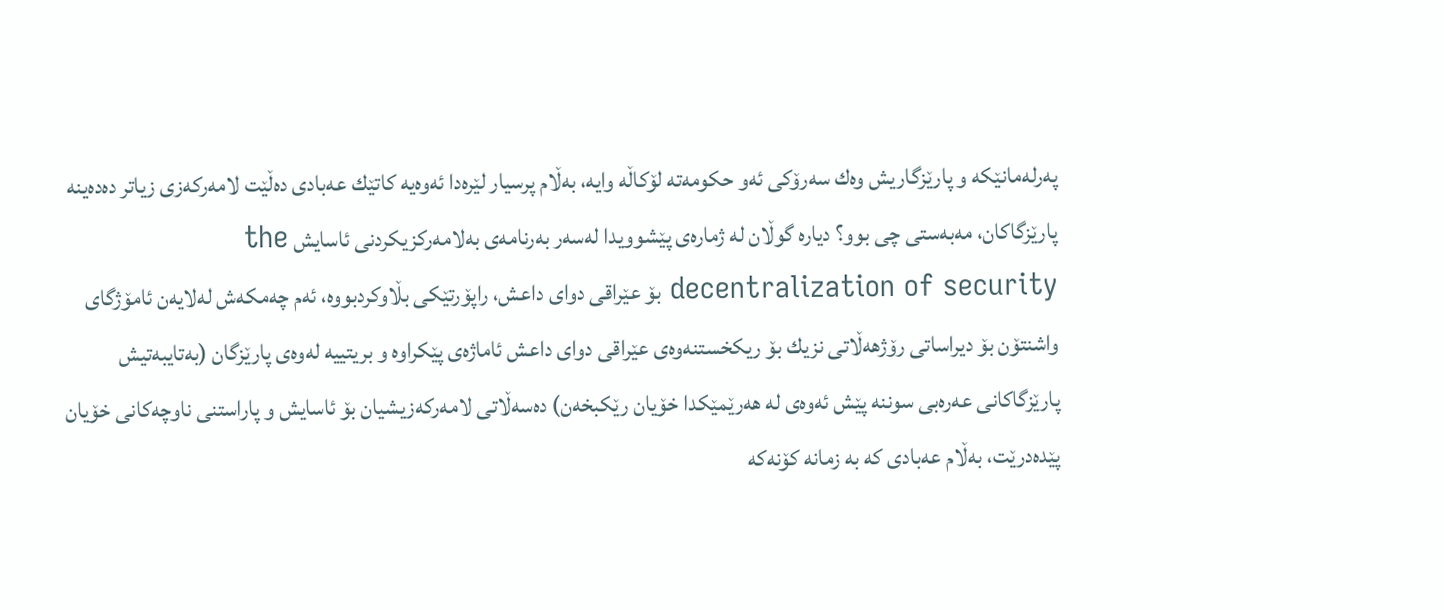په‌رله‌مانێكه‌ و پارێزگاریش وه‌ك سه‌رۆكی ئه‌و حكومه‌ته‌ لۆكاڵه‌ وایه‌، به‌ڵام پرسیار لێره‌دا ئه‌وه‌یه‌ كاتێك عه‌بادی ده‌ڵێت لامه‌ركه‌زی زیاتر ده‌ده‌ینه‌ پارێزگاكان، مه‌به‌ستی چی بوو؟ دیاره‌ گوڵان له‌ ژماره‌ی پێشوویدا له‌سه‌ر به‌رنامه‌ی به‌لامه‌ركزیكردنی ئاسایش the decentralization of security بۆ عێراقی دوای داعش، راپۆرتێكی بڵاوكردبووه‌، ئه‌م چه‌مكه‌ش له‌لایه‌ن ئامۆژگای واشنتۆن بۆ دیراساتی رۆژهه‌ڵاتی نزیك بۆ ریكخستنه‌وه‌ی عێراقی دوای داعش ئاماژه‌ی پێكراوه‌ و بریتییه‌ له‌وه‌ی پارێزگان (به‌تایبه‌تیش پارێزگاكانی عه‌ره‌بی سوننه‌ پێش ئه‌وه‌ی له‌ هه‌رێمێكدا خۆیان رێكبخه‌ن) ده‌سه‌ڵاتی لامه‌ركه‌زیشیان بۆ ئاسایش و پاراستنی ناوچه‌كانی خۆیان پێده‌درێت، به‌ڵام عه‌بادی كه‌ به‌ زمانه‌ كۆنه‌كه‌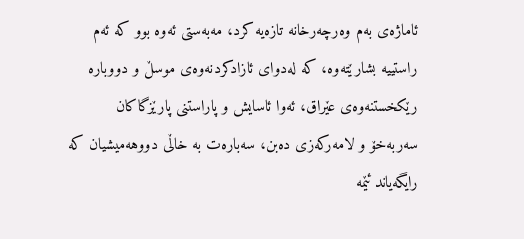ئاماژه‌ی به‌م وه‌رچه‌رخانه‌ تازه‌یه‌ كرد، مه‌به‌ستی ئه‌وه‌ بوو كه‌ ئه‌م راستییه‌ بشارێته‌وه‌، كه‌ له‌دوای ئازادكردنه‌وه‌ی موسڵ و دووباره‌ رێكخستنه‌وه‌ی عێراق، ئه‌وا ئاسایش و پاراستنی پارێزگاكان سه‌ربه‌خۆ و لامه‌ركه‌زی ده‌بن، سه‌باره‌ت به‌ خاڵی دووهه‌میشیان كه‌ رایگه‌یاند ئێمه‌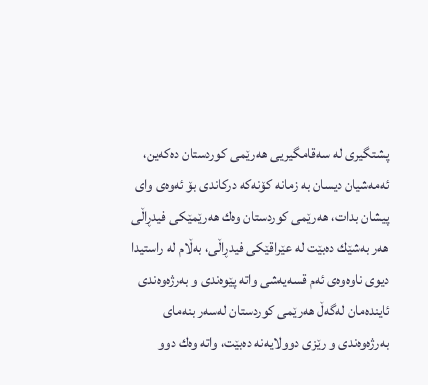پشتگیری له‌ سه‌قامگیریی هه‌رێمی كوردستان ده‌كه‌ین، ئه‌مه‌شیان دیسان به‌ زمانه‌ كۆنه‌كه‌ دركاندی بۆ ئه‌وه‌ی وای پیشان بدات، هه‌رێمی كوردستان وه‌ك هه‌رێمێكی فیدڕاڵی هه‌ر به‌شێك ده‌بێت له‌ عێراقێكی فیدڕاڵی، به‌ڵام له‌ راستیدا دیوی ناوه‌وه‌ی ئه‌م قسه‌یه‌شی واته‌ پێوه‌ندی و به‌رژه‌وه‌ندی ئاینده‌مان له‌گه‌ڵ هه‌رێمی كوردستان له‌سه‌ر بنه‌مای به‌رژه‌وه‌ندی و رێزی دوولایه‌نه‌ ده‌بێت، واته‌ وه‌ك دوو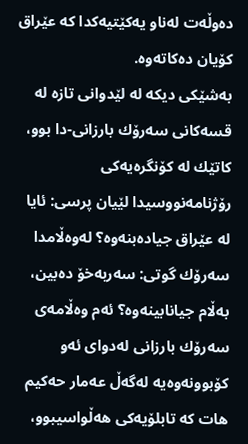ده‌وڵه‌ت له‌ناو یه‌كێتیه‌كدا كه‌ عێراق كۆیان ده‌كاته‌وه‌.
به‌شێكی دیكه‌ له‌ لێدوانی تازه‌ له‌ قسه‌كانی سه‌رۆك بارزانی-دا بوو، كاتێك له‌ كۆنگره‌یه‌كی رۆژنامه‌نووسیدا لێیان پرسی: ئایا له‌ عێراق جیاده‌بنه‌وه‌؟ له‌وه‌ڵامدا سه‌رۆك گوتی: سه‌ربه‌خۆ ده‌بین، به‌ڵام جیانابینه‌وه‌؟ ئه‌م وه‌ڵامه‌ی سه‌رۆك بارزانی له‌دوای ئه‌و كۆبوونه‌وه‌یه‌ له‌گه‌ڵ عه‌مار حه‌كیم هات كه‌ تابلۆیه‌كی هه‌ڵواسیبوو،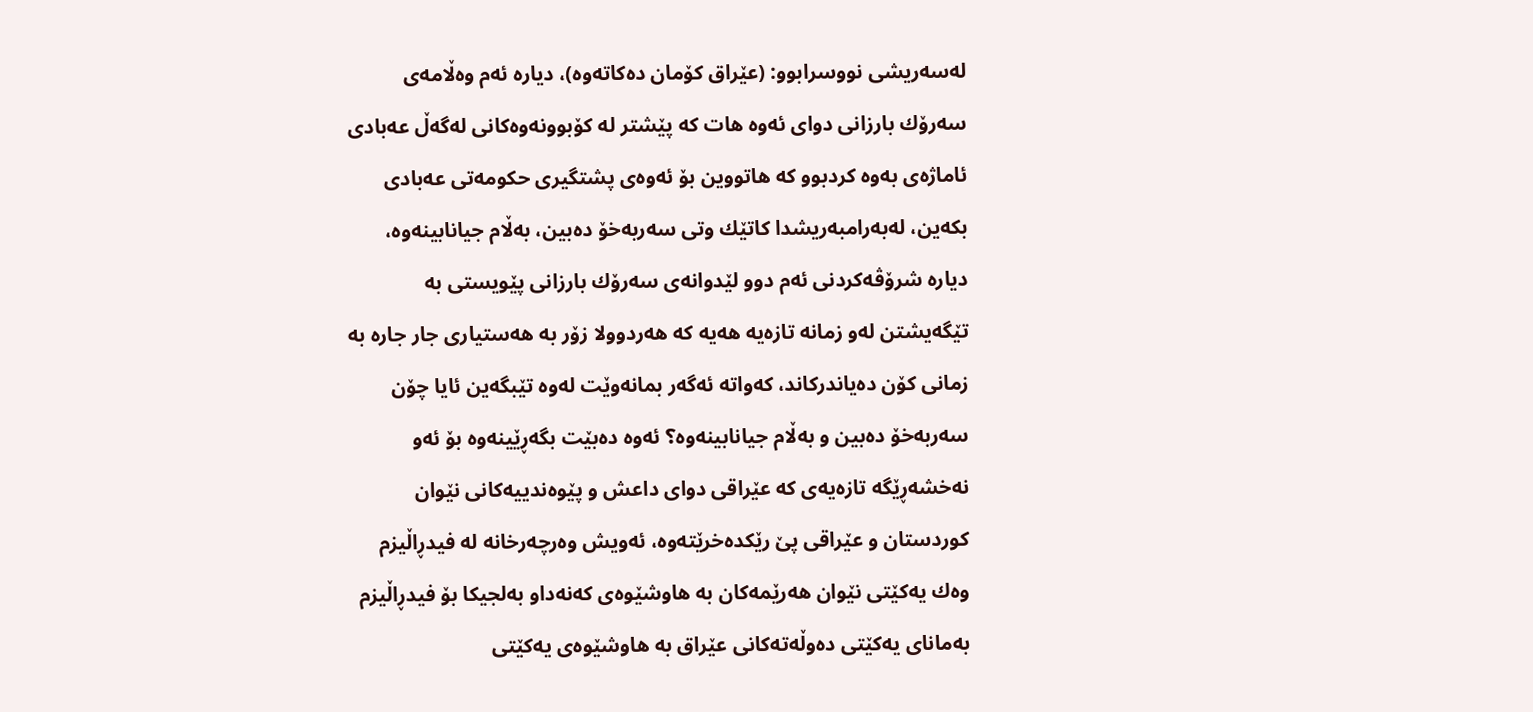له‌سه‌ریشی نووسرابوو: (عێراق كۆمان ده‌كاته‌وه‌)، دیاره‌ ئه‌م وه‌ڵامه‌ی سه‌رۆك بارزانی دوای ئه‌وه‌ هات كه‌ پێشتر له‌ كۆبوونه‌وه‌كانی له‌گه‌ڵ عه‌بادی ئاماژه‌ی به‌وه‌ كردبوو كه‌ هاتووین بۆ ئه‌وه‌ی پشتگیری حكومه‌تی عه‌بادی بكه‌ین، له‌به‌رامبه‌ریشدا كاتێك وتی سه‌ربه‌خۆ ده‌بین، به‌ڵام جیانابینه‌وه‌، دیاره‌ شرۆڤه‌كردنی ئه‌م دوو لێدوانه‌ی سه‌رۆك بارزانی پێویستی به‌ تێگه‌یشتن له‌و زمانه‌ تازه‌یه‌ هه‌یه‌ كه‌ هه‌ردوولا زۆر به‌ هه‌ستیاری جار جاره‌ به‌ زمانی كۆن ده‌یاندركاند، كه‌واته‌ ئه‌گه‌ر بمانه‌وێت له‌وه‌ تێبگه‌ین ئایا چۆن سه‌ربه‌خۆ ده‌بین و به‌ڵام جیانابینه‌وه‌؟ ئه‌وه‌ ده‌بێت بگه‌ڕێینه‌وه‌ بۆ ئه‌و نه‌خشه‌ڕێگه‌ تازه‌یه‌ی كه‌ عێراقی دوای داعش و پێوه‌ندییه‌كانی نێوان كوردستان و عێراقی پێ رێكده‌خرێته‌وه‌، ئه‌ویش وه‌رچه‌رخانه‌ له‌ فیدڕاڵیزم وه‌ك یه‌كێتی نێوان هه‌رێمه‌كان به‌ هاوشێوه‌ی كه‌نه‌داو به‌لجیكا بۆ فیدڕاڵیزم به‌مانای یه‌كێتی ده‌وڵه‌ته‌كانی عێراق به‌ هاوشێوه‌ی یه‌كێتی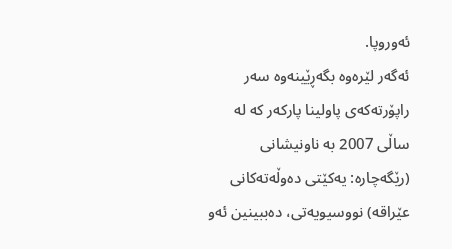ئه‌وروپا.
ئه‌گه‌ر لێره‌وه‌ بگه‌ڕێینه‌وه‌ سه‌ر راپۆرته‌كه‌ی پاولینا پاركه‌ر كه‌ له‌ ساڵی 2007 به‌ ناونیشانی (رێگه‌چاره‌: یه‌كێتی ده‌وڵه‌ته‌كانی عێراقه‌) نووسیویه‌تی، ده‌ببینین ئه‌و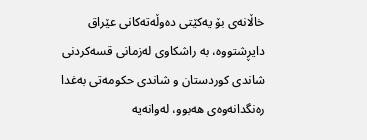خاڵانه‌ی بۆ یه‌كێتی ده‌وڵه‌ته‌كانی عێراق دایڕشتووه‌، به‌ راشكاوی له‌زمانی قسه‌كردنی شاندی كوردستان و شاندی حكومه‌تی به‌غدا ره‌نگدانه‌وه‌ی هه‌بوو، له‌وانه‌یه‌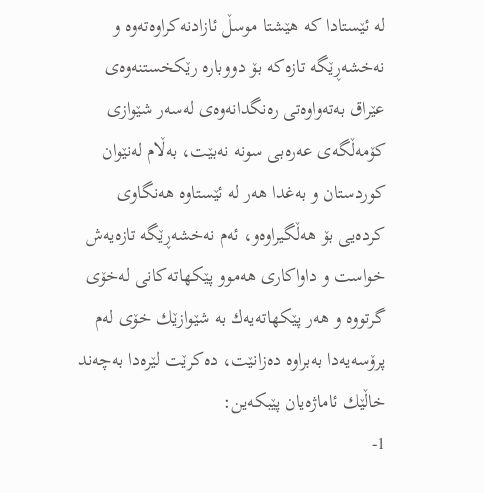له‌ ئێستادا كه‌ هێشتا موسڵ ئازادنه‌كراوه‌ته‌وه‌ و نه‌خشه‌ڕێگه‌ تازه‌كه‌ بۆ دووباره‌ رێكخستنه‌وه‌ی عێراق به‌ته‌واوه‌تی ره‌نگدانه‌وه‌ی له‌سه‌ر شێوازی كۆمه‌ڵگه‌ی عه‌ره‌بی سونه‌ نه‌بێت، به‌ڵام له‌نێوان كوردستان و به‌غدا هه‌ر له‌ ئێستاوه‌ هه‌نگاوی كرده‌یی بۆ هه‌ڵگیراوه‌و، ئه‌م نه‌خشه‌ڕێگه‌ تازه‌یه‌ش خواست و داواكاری هه‌موو پێكهاته‌كانی له‌خۆی گرتووه‌ و هه‌ر پێكهاته‌یه‌ك به‌ شێوازێك خۆی له‌م پرۆسه‌یه‌دا به‌براوه‌ ده‌زانێت، ده‌كرێت لێره‌دا به‌چه‌ند خاڵێك ئاماژه‌یان پێبكه‌ین:
1-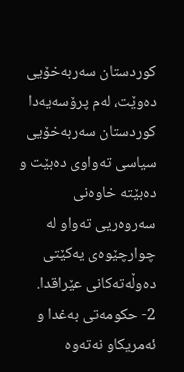كوردستان سه‌ربه‌خۆیی ده‌وێت، له‌م پرۆسه‌یه‌دا كوردستان سه‌ربه‌خۆیی سیاسی ته‌واوی ده‌بێت و ده‌بێته‌ خاوه‌نی سه‌روه‌ریی ته‌واو له‌ چوارچێوه‌ی یه‌كێتی ده‌وڵه‌ته‌كانی عێراقدا.
2- حكومه‌تی به‌غدا و ئه‌مریكاو نه‌ته‌وه‌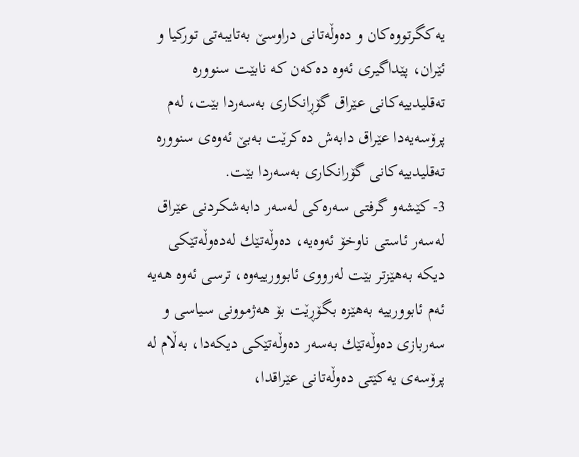یه‌كگرتووه‌كان و ده‌وڵه‌تانی دراوسێ به‌تایبه‌تی توركیا و ئێران، پێداگیری ئه‌وه‌ ده‌كه‌ن كه‌ نابێت سنووره‌ ته‌قلیدییه‌كانی عێراق گۆڕانكاری به‌سه‌ردا بێت، له‌م پرۆسه‌یه‌دا عێراق دابه‌ش ده‌كرێت به‌بێ ئه‌وه‌ی سنووره‌ ته‌قلیدییه‌كانی گۆرانكاری به‌سه‌ردا بێت.
3- كێشه‌و گرفتی سه‌ره‌كی له‌سه‌ر دابه‌شكردنی عێراق له‌سه‌ر ئاستی ناوخۆ ئه‌وه‌یه‌، ده‌وڵه‌تێك له‌ده‌وڵه‌تێكی دیكه‌ به‌هێزتر بێت له‌رووی ئابوورییه‌وه‌، ترسی ئه‌وه‌ هه‌یه‌ ئه‌م ئابوورییه‌ به‌هێزه‌ بگۆڕێت بۆ هه‌ژموونی سیاسی و سه‌ربازی ده‌وڵه‌تێك به‌سه‌ر ده‌وڵه‌تێكی دیكه‌دا، به‌ڵام له‌ پرۆسه‌ی یه‌كێتی ده‌وڵه‌تانی عێراقدا،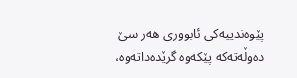پێوه‌ندییه‌كی ئابووری هه‌ر سێ ده‌وڵه‌ته‌كه‌ پێكه‌وه‌ گرێده‌داته‌وه‌،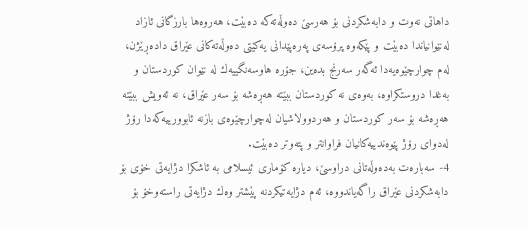داهاتی نه‌وت و دابه‌شكردنی بۆ هه‌رسێ ده‌وڵه‌ته‌كه‌ ده‌بێت، هه‌روه‌ها بارزگانی ئازاد له‌نێوانیاندا ده‌بێت و پێكه‌وه‌ پرۆسه‌ی په‌ره‌پێدانی یه‌كێتی ده‌وڵه‌ته‌كانی عێراق داده‌ڕێژن، له‌م چوارچێوه‌یه‌دا ئه‌گه‌ر سه‌رنج بده‌ین، جۆره‌ هاوسه‌نگییه‌ك له‌ نێوان كوردستان و به‌غدا دروستكراوه‌، به‌وه‌ی نه‌ كوردستان ببێته‌ هه‌ڕه‌شه‌ بۆ سه‌ر عێراق، نه‌ ئه‌ویش ببێته‌ هه‌ڕه‌شه‌ بۆ سه‌ر كوردستان و هه‌ردوولاشیان له‌چوارچێوه‌ی بازنه‌ ئابوورییه‌كه‌دا رۆژ له‌دوای رۆژ پێوه‌ندییه‌كانیان فراوانتر و پته‌وتر ده‌بێت.
4- سه‌باره‌ت به‌ده‌وڵه‌تانی دراوسێ، دیاره‌ كۆماری ئیسلامی به‌ ئاشكرا دژایه‌تی خۆی بۆ دابه‌شكردنی عێراق راگه‌یاندووه‌، ئه‌م دژایه‌تیكردنه‌ پێشتر وه‌ك دژایه‌تی راسته‌وخۆ بۆ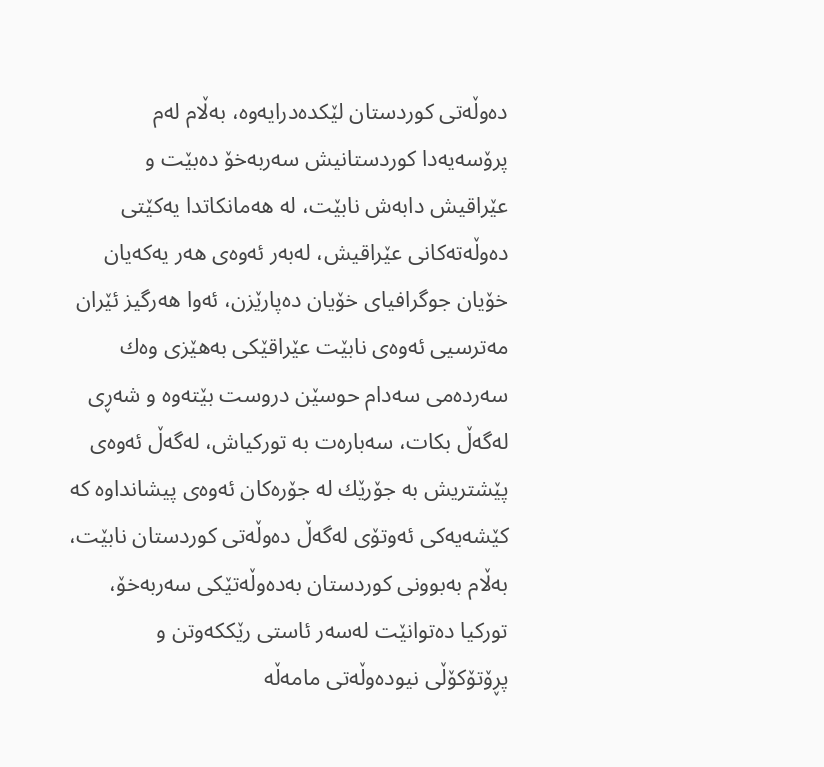ده‌وڵه‌تی كوردستان لێكده‌درایه‌وه‌، به‌ڵام له‌م پرۆسه‌یه‌دا كوردستانیش سه‌ربه‌خۆ ده‌بێت و عێراقیش دابه‌ش نابێت، له‌ هه‌مانكاتدا یه‌كێتی ده‌وڵه‌ته‌كانی عێراقیش، له‌به‌ر ئه‌وه‌ی هه‌ر یه‌كه‌یان خۆیان جوگرافیای خۆیان ده‌پارێزن، ئه‌وا هه‌رگیز ئێران مه‌ترسیی ئه‌وه‌ی نابێت عێراقێكی به‌هێزی وه‌ك سه‌رده‌می سه‌دام حوسێن دروست بێته‌وه‌ و شه‌ڕی له‌گه‌ڵ بكات، سه‌باره‌ت به‌ توركیاش، له‌گه‌ڵ ئه‌وه‌ی پێشتریش به‌ جۆرێك له‌ جۆره‌كان ئه‌وه‌ی پیشانداوه‌ كه‌ كێشه‌یه‌كی ئه‌وتۆی له‌گه‌ڵ ده‌وڵه‌تی كوردستان نابێت، به‌ڵام به‌بوونی كوردستان به‌ده‌وڵه‌تێكی سه‌ربه‌خۆ، توركیا ده‌توانێت له‌سه‌ر ئاستی رێككه‌وتن و پڕۆتۆكۆڵی نیوده‌وڵه‌تی مامه‌ڵه‌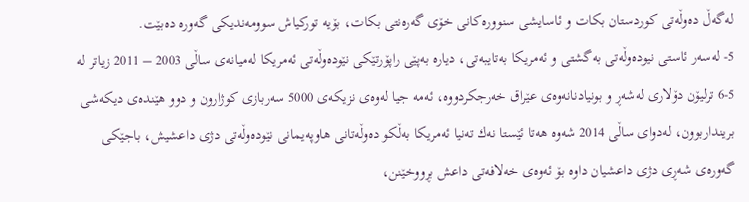له‌گه‌ڵ ده‌وڵه‌تی كوردستان بكات و ئاسایشی سنووره‌كانی خۆی گه‌ره‌نتی بكات، بۆیه‌ توركیاش سوومه‌ندیكی گه‌وره‌ ده‌بێت.
5- له‌سه‌ر ئاستی نیوده‌وڵه‌تی به‌گشتی و ئه‌مریكا به‌تایبه‌تی، دیاره‌ به‌پێی راپۆرتێكی نێوده‌وڵه‌تی ئه‌مریكا له‌میانه‌ی ساڵی 2003 – 2011 زیاتر له‌ 5-6 ترلیۆن دۆلاری له‌شه‌ڕ و بونیادنانه‌وه‌ی عێراق خه‌رجكردووه‌، ئه‌مه‌ جیا له‌وه‌ی نزیكه‌ی 5000 سه‌ربازی كوژارون و دوو هێنده‌ی دیكه‌شی برینداربوون، له‌دوای ساڵی 2014 شه‌وه‌ هه‌تا ئێستا نه‌ك ته‌نیا ئه‌مریكا به‌ڵكو ده‌وڵه‌تانی هاوپه‌یمانی نێوده‌وڵه‌تی دژی داعشیش، باجێكی گه‌وره‌ی شه‌ڕی دژی داعشیان داوه‌ بۆ ئه‌وه‌ی خه‌لافه‌تی داعش بڕووخێنن،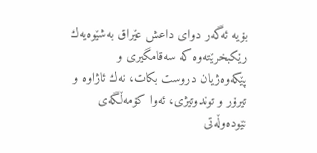بۆیه‌ ئه‌گه‌ر دوای داعش عێراق به‌شێوه‌یه‌ك رێكبخرێته‌وه‌ كه‌ سه‌قامگیری و پێكه‌وه‌ژیان دروست بكات، نه‌ك ئاژاوه‌ و تیرۆر و توندوتیژی، ئه‌وا كۆمه‌ڵگه‌ی نێوده‌وڵه‌تی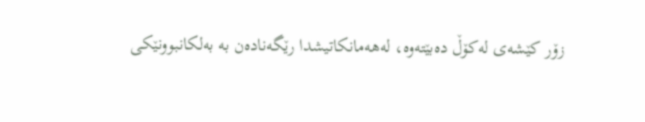زۆر كێشه‌ی له‌كۆڵ ده‌بێته‌وه‌، له‌هه‌مانكاتیشدا رێگه‌ناده‌ن به‌ به‌لكانبوونێكی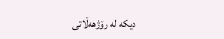دیكه‌ له‌ رۆژهه‌ڵاتی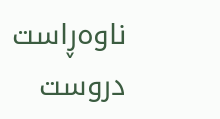ناوه‌ڕاست دروست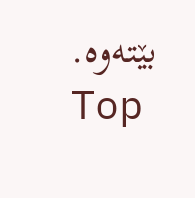بێته‌وه‌.
Top